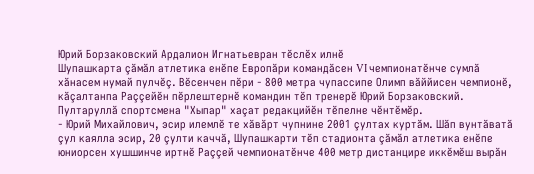Юрий Борзаковский Ардалион Игнатьевран тĕслĕх илнĕ
Шупашкарта çăмăл атлетика енĕпе Европăри командăсен VI чемпионатĕнче сумлă хăнасем нумай пулчĕç. Вĕсенчен пĕри - 800 метра чупассипе Олимп вăййисен чемпионĕ, кăçалтанпа Раççейĕн пĕрлештернĕ командин тĕп тренерĕ Юрий Борзаковский. Пултаруллă спортсмена "Хыпар" хаçат редакцийĕн тĕпелне чĕнтĕмĕр.
- Юрий Михайлович, эсир илемлĕ те хăвăрт чупнине 2001 çултах куртăм. Шăп вунтăватă çул каялла эсир, 20 çулти каччă, Шупашкарти тĕп стадионта çăмăл атлетика енĕпе юниорсен хушшинче иртнĕ Раççей чемпионатĕнче 400 метр дистанцире иккĕмĕш вырăн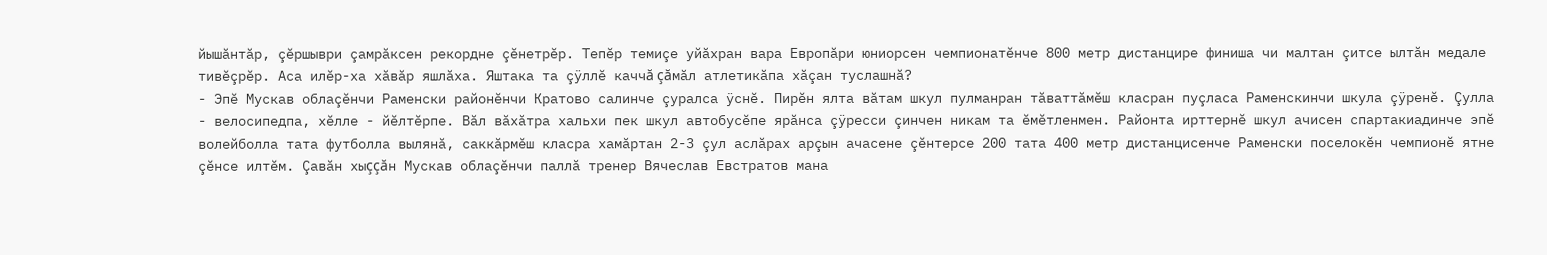йышăнтăр, çĕршыври çамрăксен рекордне çĕнетрĕр. Тепĕр темиçе уйăхран вара Европăри юниорсен чемпионатĕнче 800 метр дистанцире финиша чи малтан çитсе ылтăн медале тивĕçрĕр. Аса илĕр-ха хăвăр яшлăха. Яштака та çÿллĕ каччă çăмăл атлетикăпа хăçан туслашнă?
- Эпĕ Мускав облаçĕнчи Раменски районĕнчи Кратово салинче çуралса ÿснĕ. Пирĕн ялта вăтам шкул пулманран тăваттăмĕш класран пуçласа Раменскинчи шкула çÿренĕ. Çулла - велосипедпа, хĕлле - йĕлтĕрпе. Вăл вăхăтра хальхи пек шкул автобусĕпе ярăнса çÿресси çинчен никам та ĕмĕтленмен. Районта ирттернĕ шкул ачисен спартакиадинче эпĕ волейболла тата футболла вылянă, саккăрмĕш класра хамăртан 2-3 çул аслăрах арçын ачасене çĕнтерсе 200 тата 400 метр дистанцисенче Раменски поселокĕн чемпионĕ ятне çĕнсе илтĕм. Çавăн хыççăн Мускав облаçĕнчи паллă тренер Вячеслав Евстратов мана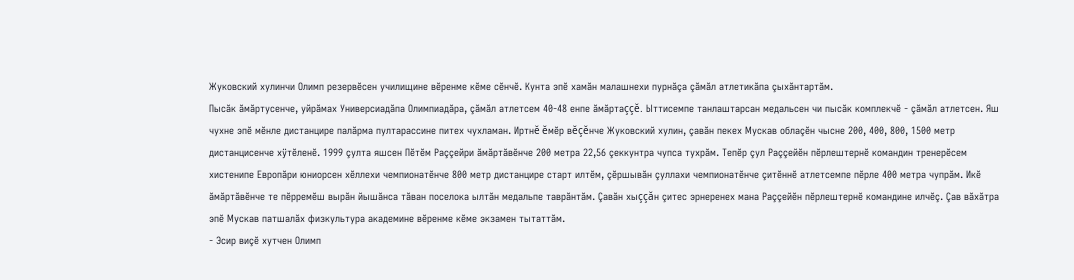Жуковский хулинчи Олимп резервĕсен училищине вĕренме кĕме сĕнчĕ. Кунта эпĕ хамăн малашнехи пурнăçа çăмăл атлетикăпа çыхăнтартăм.
Пысăк ăмăртусенче, уйрăмах Универсиадăпа Олимпиадăра, çăмăл атлетсем 40-48 енпе ăмăртаççĕ. Ыттисемпе танлаштарсан медальсен чи пысăк комплекчĕ - çăмăл атлетсен. Яш чухне эпĕ мĕнле дистанцире палăрма пултарассине питех чухламан. Иртнĕ ĕмĕр вĕçĕнче Жуковский хулин, çавăн пекех Мускав облаçĕн чысне 200, 400, 800, 1500 метр дистанцисенче хÿтĕленĕ. 1999 çулта яшсен Пĕтĕм Раççейри ăмăртăвĕнче 200 метра 22,56 çеккунтра чупса тухрăм. Тепĕр çул Раççейĕн пĕрлештернĕ командин тренерĕсем хистенипе Европăри юниорсен хĕллехи чемпионатĕнче 800 метр дистанцире старт илтĕм, çĕршывăн çуллахи чемпионатĕнче çитĕннĕ атлетсемпе пĕрле 400 метра чупрăм. Икĕ ăмăртăвĕнче те пĕрремĕш вырăн йышăнса тăван поселока ылтăн медальпе таврăнтăм. Çавăн хыççăн çитес эрнеренех мана Раççейĕн пĕрлештернĕ командине илчĕç. Çав вăхăтра эпĕ Мускав патшалăх физкультура академине вĕренме кĕме экзамен тытаттăм.
- Эсир виçĕ хутчен Олимп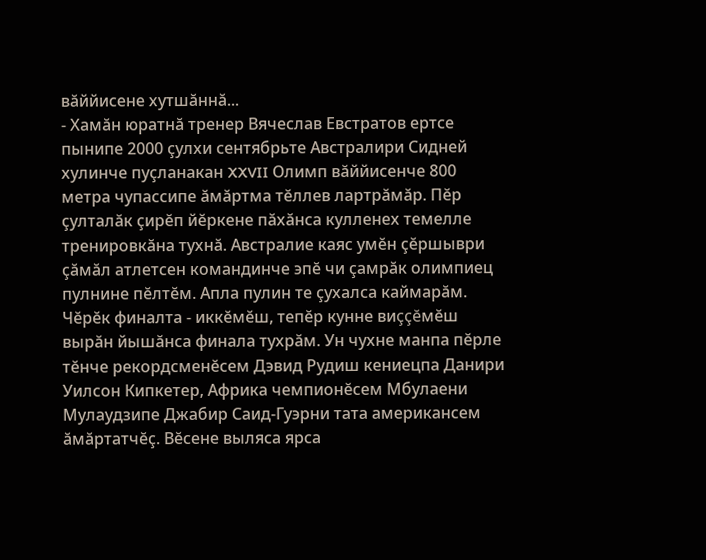вăййисене хутшăннă...
- Хамăн юратнă тренер Вячеслав Евстратов ертсе пынипе 2000 çулхи сентябрьте Австралири Сидней хулинче пуçланакан XXVII Олимп вăййисенче 800 метра чупассипе ăмăртма тĕллев лартрăмăр. Пĕр çулталăк çирĕп йĕркене пăхăнса кулленех темелле тренировкăна тухнă. Австралие каяс умĕн çĕршыври çăмăл атлетсен командинче эпĕ чи çамрăк олимпиец пулнине пĕлтĕм. Апла пулин те çухалса каймарăм. Чĕрĕк финалта - иккĕмĕш, тепĕр кунне виççĕмĕш вырăн йышăнса финала тухрăм. Ун чухне манпа пĕрле тĕнче рекордсменĕсем Дэвид Рудиш кениецпа Данири Уилсон Кипкетер, Африка чемпионĕсем Мбулаени Мулаудзипе Джабир Саид-Гуэрни тата американсем ăмăртатчĕç. Вĕсене выляса ярса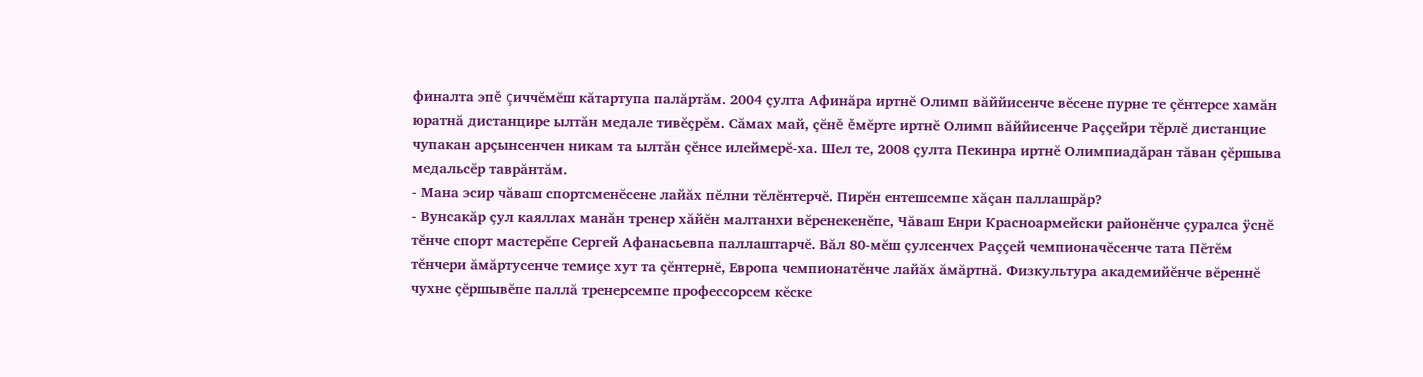финалта эпĕ çиччĕмĕш кăтартупа палăртăм. 2004 çулта Афинăра иртнĕ Олимп вăййисенче вĕсене пурне те çĕнтерсе хамăн юратнă дистанцире ылтăн медале тивĕçрĕм. Сăмах май, çĕнĕ ĕмĕрте иртнĕ Олимп вăййисенче Раççейри тĕрлĕ дистанцие чупакан арçынсенчен никам та ылтăн çĕнсе илеймерĕ-ха. Шел те, 2008 çулта Пекинра иртнĕ Олимпиадăран тăван çĕршыва медальсĕр таврăнтăм.
- Мана эсир чăваш спортсменĕсене лайăх пĕлни тĕлĕнтерчĕ. Пирĕн ентешсемпе хăçан паллашрăр?
- Вунсакăр çул каяллах манăн тренер хăйĕн малтанхи вĕренекенĕпе, Чăваш Енри Красноармейски районĕнче çуралса ÿснĕ тĕнче спорт мастерĕпе Сергей Афанасьевпа паллаштарчĕ. Вăл 80-мĕш çулсенчех Раççей чемпионачĕсенче тата Пĕтĕм тĕнчери ăмăртусенче темиçе хут та çĕнтернĕ, Европа чемпионатĕнче лайăх ăмăртнă. Физкультура академийĕнче вĕреннĕ чухне çĕршывĕпе паллă тренерсемпе профессорсем кĕске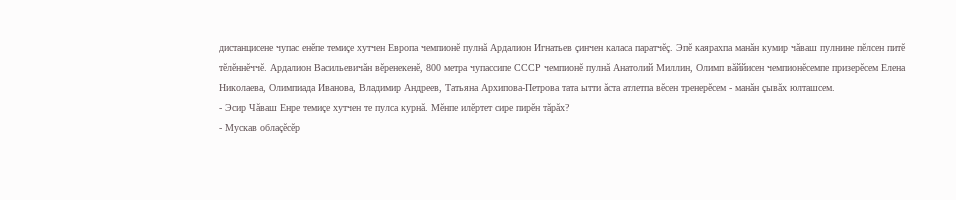дистанцисене чупас енĕпе темиçе хутчен Европа чемпионĕ пулнă Ардалион Игнатьев çинчен каласа паратчĕç. Эпĕ каярахпа манăн кумир чăваш пулнине пĕлсен питĕ тĕлĕннĕччĕ. Ардалион Васильевичăн вĕренекенĕ, 800 метра чупассипе СССР чемпионĕ пулнă Анатолий Миллин, Олимп вăййисен чемпионĕсемпе призерĕсем Елена Николаева, Олимпиада Иванова, Владимир Андреев, Татьяна Архипова-Петрова тата ытти ăста атлетпа вĕсен тренерĕсем - манăн çывăх юлташсем.
- Эсир Чăваш Енре темиçе хутчен те пулса курнă. Мĕнпе илĕртет сире пирĕн тăрăх?
- Мускав облаçĕсĕр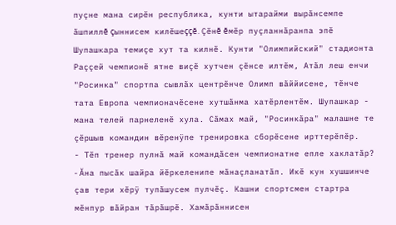пуçне мана сирĕн республика, кунти ытарайми вырăнсемпе ăшпиллĕ çыннисем килĕшеççĕ. Çĕнĕ ĕмĕр пуçланнăранпа эпĕ Шупашкара темиçе хут та килнĕ. Кунти "Олимпийский" стадионта Раççей чемпионĕ ятне виçĕ хутчен çĕнсе илтĕм, Атăл леш енчи "Росинка" спортпа сывлăх центрĕнче Олимп вăййисене, тĕнче тата Европа чемпионачĕсене хутшăнма хатĕрлентĕм. Шупашкар - мана телей парнеленĕ хула. Сăмах май, "Росинкăра" малашне те çĕршыв командин вĕренÿпе тренировка сборĕсене ирттерĕпĕр.
- Тĕп тренер пулнă май командăсен чемпионатне епле хаклатăр?
- Ăна пысăк шайра йĕркеленипе мăнаçланатăп. Икĕ кун хушшинче çав тери хĕрÿ тупăшусем пулчĕç. Кашни спортсмен стартра мĕнпур вăйран тăрăшрĕ. Хамăрăннисен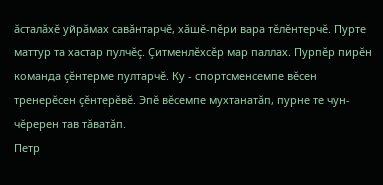ăсталăхĕ уйрăмах савăнтарчĕ, хăшĕ-пĕри вара тĕлĕнтерчĕ. Пурте маттур та хастар пулчĕç. Çитменлĕхсĕр мар паллах. Пурпĕр пирĕн команда çĕнтерме пултарчĕ. Ку - спортсменсемпе вĕсен тренерĕсен çĕнтерĕвĕ. Эпĕ вĕсемпе мухтанатăп, пурне те чун-чĕререн тав тăватăп.
Петр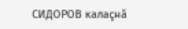СИДОРОВ калаçнă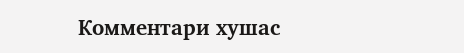Комментари хушас